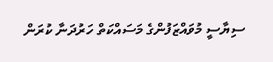ސިޔާސީ މުވައްޒަފުންގެ މަސައްކަތް ހަރުދަނާ ކުރަން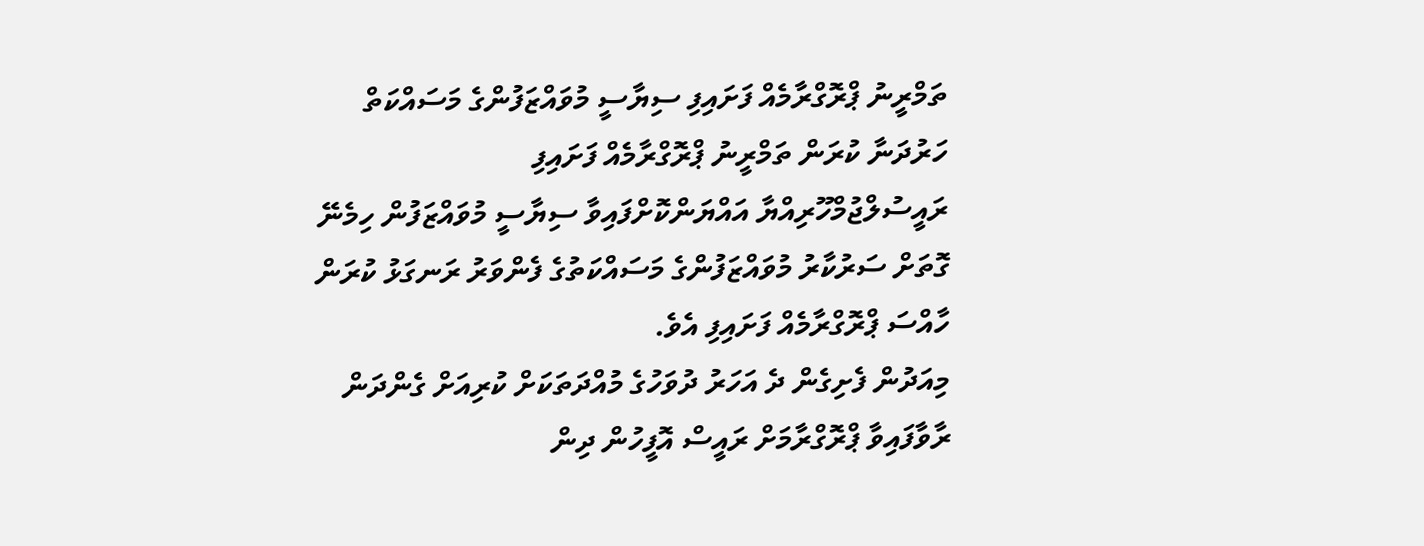ތަމްރީނު ޕްރޮގްރާމެއް ފަށައިފި ސިޔާސީ މުވައްޒަފުންގެ މަސައްކަތް ހަރުދަނާ ކުރަން ތަމްރީނު ޕްރޮގްރާމެއް ފަށައިފި
ރައީސުލްޖުމްހޫރިއްޔާ އައްޔަންކޮށްފައިވާ ސިޔާސީ މުވައްޒަފުން ހިމެނޭ ގޮތަށް ސަރުކާރު މުވައްޒަފުންގެ މަސައްކަތުގެ ފެންވަރު ރަނގަޅު ކުރަން ހާއްސަ ޕްރޮގްރާމެއް ފަށައިފި އެވެ.
މިއަދުން ފެށިގެން ދެ އަހަރު ދުވަހުގެ މުއްދަތަކަށް ކުރިއަށް ގެންދަން ރާވާފައިވާ ޕްރޮގްރާމަށް ރައީސް އޮފީހުން ދިން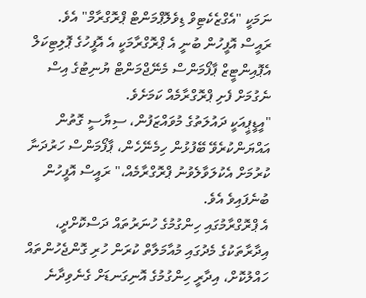ނަމަކީ "އެގްޒެކެޓިވް ޑިވެލޮޕްމަންޓް ޕްރޮގްރާމް" އެވެ.
ރައީސް އޮފީހުން ބުނީ އެ ޕްރޮގްރާމަކީ އެ އޮފީހުގެ ޕޮލިޓިކަލް އެޕޮއިންޓީޒް ޕާފޯމަންސް މެނޭޖްމަންޓް ޔުނިޓުގެ އިސް ނެގުމަށް ފެށި ޕްރޮގްރާމެއް ކަމަށެވެ.
"އީޑީޕީއަކީ ދައުލަތުގެ މުވައްޒަފުން، ސިޔާސީ ގޮތުން އައްޔަންކުރެވޭ ބޭފުޅުން ހިމެނޭހެން، ޕާފޯމަންސް ހަރުދަނާ ކުރުމަށް އެކުލަވާލެވުނު ޕްރޮގްރާމެއް،" ރައީސް އޮފީހުން ބުނެފައިވެ އެވެ.
އެ ޕްރޮގްރާމުގައި ހިންގުމުގެ ހުނަރުތައް ދަސްކޮށްދީ، އިދާރާތަކުގެ މެދުގައި މުއާމަލާތް ކުރަން ހުރި ގޮންޖެހުންތައް ހައްލުކޮށް، އިދާރީ ހިންގުމުގެ އޮނިގަނޑަށް ގެނެވިދާނެ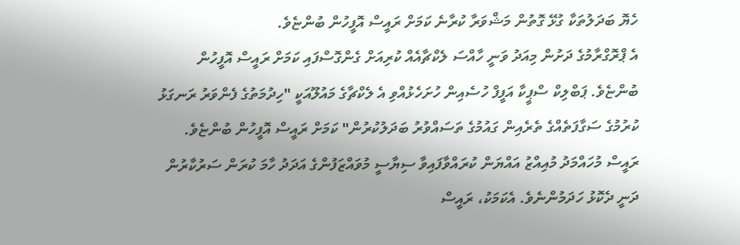ހެޔޮ ބަދަލުތަކާ ގުޅޭ ގޮތުން މަޝްވަރާ ކުރާނެ ކަމަށް ރައީސް އޮފީހުން ބުންޏެވެ.
އެ ޕްރޮގްރާމުގެ ދަށުން މިއަދު ވަނީ ހާއްސަ ލެކްޗާއެއް ކުރިއަށް ގެންގޮސްފައި ކަމަށް ރައީސް އޮފީހުން ބުންޏެވެ. ޕަބްލިކް ސްޕީކާ އަފީފް ހުސެއިން ހުށަހެޅުއްވި އެ ލެކްޗާގެ މައުލޫއަކީ "ހިދުމަތުގެ ފެންވަރު ރަނގަޅު ކުރުމުގެ ސަގާފަތެއްގެ ތެރެއިން ގައުމުގެ ތަސައްވުރު ބަދަލުކުރުން" ކަމަށް ރައީސް އޮފީހުން ބުންޏެވެ.
ރައީސް މުހައްމަދު މުއިއްޒު އައްޔަން ކުރައްވާފައިވާ ސިޔާސީ މުވައްޒަފުންގެ އަދަދު ހާމަ ކުރަން ސަރުކާރުން ދަނީ ދެކޮޅު ހަދަމުންނެވެ. އެކަމަކު، ރައީސް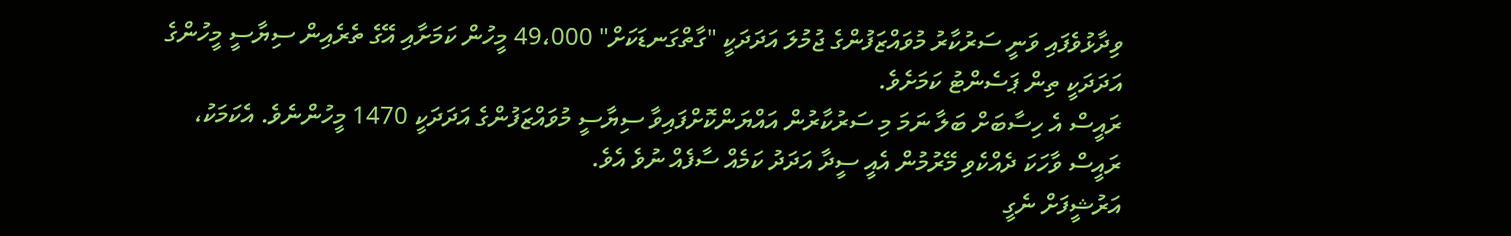ވިދާޅުވެފައި ވަނީ ސަރުކާރު މުވައްޒަފުންގެ ޖުމުލަ އަދަދަކީ "ގާތްގަނޑަކަށް" 49،000 މީހުން ކަމަށާއި އޭގެ ތެރެއިން ސިޔާސީ މީހުންގެ އަދަދަކީ ތިން ޕަސެންޓު ކަމަށެވެ.
ރައީސް އެ ހިސާބަށް ބަލާ ނަމަ މި ސަރުކާރުން އައްޔަންކޮށްފައިވާ ސިޔާސީ މުވައްޒަފުންގެ އަދަދަކީ 1470 މީހުންނެވެ. އެކަމަކު، ރައީސް ވާހަކަ ދެއްކެވި މޭރުމުން އެއީ ސީދާ އަދަދު ކަމެއް ސާފެއް ނުވެ އެވެ.
އަރުޝީފަށް ނެގީ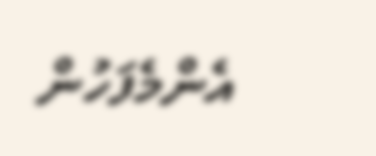އެންމެފަހުން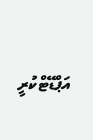އަޕްޑޭޓްކުރީ